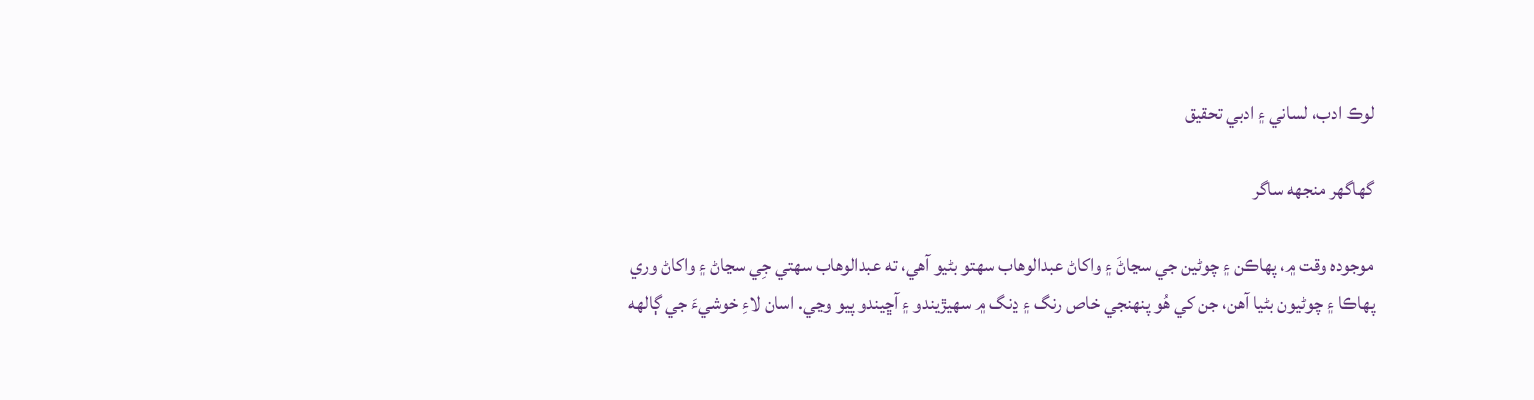لوڪ ادب، لساني ۽ ادبي تحقيق

گهاگهر منجهه ساگر

موجوده وقت ۾، پهاڪن ۽ چوڻين جي سڃاڻَ ۽ واکاڻ عبدالوهاب سهتو بڻيو آهي، ته عبدالوهاب سهتي جِي سڃاڻ ۽ واکاڻ وري پهاڪا ۽ چوڻيون بڻيا آهن، جن کي هُو پنهنجي خاص رنگ ۽ ڍنگ ۾ سهيڙيندو ۽ آڇيندو پيو وڃي. اسان لاءِ خوشيءَ جي ڳالهه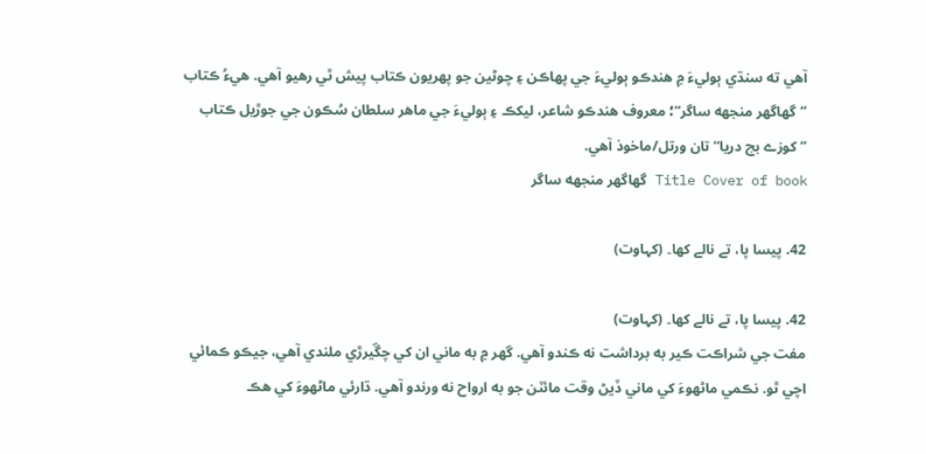آهي ته سنڌي ٻوليءَ ۾ هندڪو ٻوليءَ جي پهاڪن ۽ چوڻين جو پهريون ڪتاب پيش ٿي رهيو آهي. هيءُ ڪتاب ”گهاگهر منجهه ساگر“؛ معروف هندڪو شاعر، ليکڪ ۽ ٻوليءَ جي ماهر سلطان سُڪون جي جوڙيل ڪتاب ”کوزے بچ دريا“ تان ورتل/ماخوذ آهي.
Title Cover of book گهاگهر منجهه ساگر

42. پیسا پا، تے نالے کھا۔ (کہاوت)

42. پیسا پا، تے نالے کھا۔ (کہاوت)
مفت جي شراڪت ڪير به برداشت نه ڪندو آھي. گھر ۾ به ماني ان کي چڱيرڙي ملندي آھي، جيڪو ڪمائي اچي ٿو. نڪمي ماڻھوءَ کي ماني ڏيڻ وقت مائٽن جو به ارواح نه ورندو آھي. ڌارئي ماڻھوءَ کي ھڪ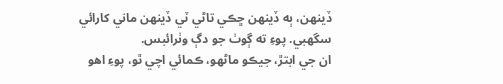ڏينھن، ٻه ڏينھن ڇڪي تاڻي ٽي ڏينھن ماني کارائي سگھبي. پوءِ ته ڳوٺ جو دڳ وٺرائبس.
ان جي ابتڙ، جيڪو ماڻھو، ڪمائي اچي ٿو، پوءِ اھو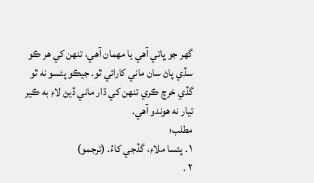گھر جو ڀاتي آھي يا مھمان آھي، تنھن کي ھر ڪو سڏي پاڻ سان ماني کارائي ٿو. جيڪو پئسو نه ٿو گڏي خرچ ڪري تنھن کي ڌار ماني ڏيڻ لاءِ به ڪير تيار نه ھوندو آھي.
مطلب؛
۱ . پئسا ملاءِ، گڏجي کاءُ. (ترجمو)
۲ .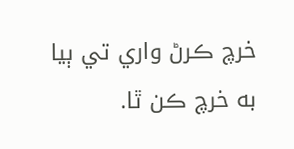خرچ ڪرڻ واري تي ٻيا به خرچ ڪن ٿا.